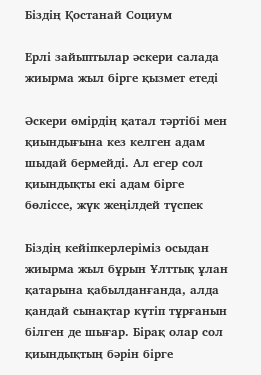Біздің Қостанай Социум

Ерлі зайыптылар әскери салада жиырма жыл бірге қызмет етеді

Әскери өмірдің қатал тәртібі мен қиындығына кез келген адам шыдай бермейді. Ал егер сол қиындықты екі адам бірге бөліссе, жүк жеңілдей түспек

Біздің кейіпкерлеріміз осыдан жиырма жыл бұрын Ұлттық ұлан қатарына қабылданғанда, алда қандай сынақтар күтіп тұрғанын білген де шығар. Бірақ олар сол қиындықтың бәрін бірге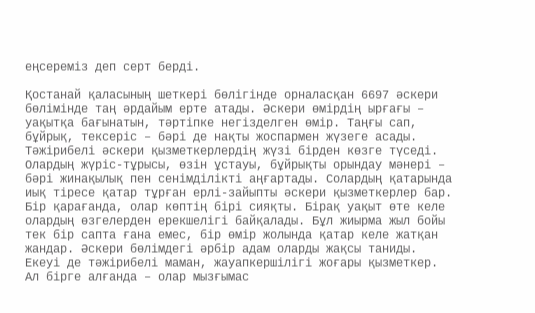еңсереміз деп серт берді.

Қостанай қаласының шеткері бөлігінде орналасқан 6697 әскери бөлімінде таң әрдайым ерте атады. Әскери өмірдің ырғағы – уақытқа бағынатын, тәртіпке негізделген өмір. Таңғы сап, бұйрық, тексеріс – бәрі де нақты жоспармен жүзеге асады. Тәжірибелі әскери қызметкерлердің жүзі бірден көзге түседі. Олардың жүріс-тұрысы, өзін ұстауы, бұйрықты орындау мәнері – бәрі жинақылық пен сенімділікті аңғартады. Солардың қатарында иық тіресе қатар тұрған ерлі-зайыпты әскери қызметкерлер бар. Бір қарағанда, олар көптің бірі сияқты. Бірақ уақыт өте келе олардың өзгелерден ерекшелігі байқалады. Бұл жиырма жыл бойы тек бір сапта ғана емес, бір өмір жолында қатар келе жатқан жандар. Әскери бөлімдегі әрбір адам оларды жақсы таниды. Екеуі де тәжірибелі маман, жауапкершілігі жоғары қызметкер. Ал бірге алғанда – олар мызғымас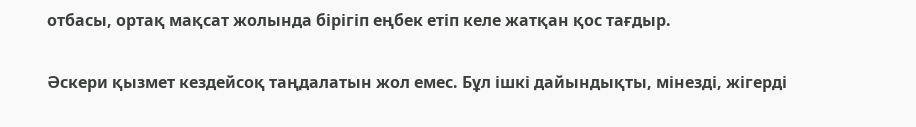отбасы, ортақ мақсат жолында бірігіп еңбек етіп келе жатқан қос тағдыр.

Әскери қызмет кездейсоқ таңдалатын жол емес. Бұл ішкі дайындықты, мінезді, жігерді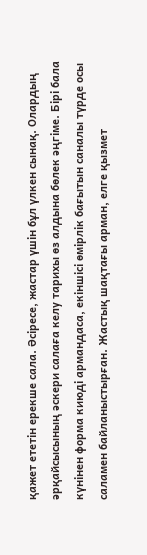қажет ететін ерекше сала. Әсіресе, жастар үшін бұл үлкен сынақ. Олардың әрқайсысының әскери салаға келу тарихы өз алдына бөлек әңгіме. Бірі бала күнінен форма киюді армандаса, екіншісі өмірлік бағытын саналы түрде осы саламен байланыстырған. Жастық шақтағы арман, елге қызмет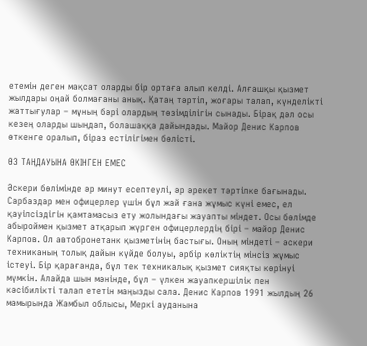етемін деген мақсат оларды бір ортаға алып келді. Алғашқы қызмет жылдары оңай болмағаны анық. Қатаң тәртіп, жоғары талап, күнделікті жаттығулар – мұның бәрі олардың төзімділігін сынады. Бірақ дәл осы кезең оларды шыңдап, болашаққа дайындады. Майор Денис Карпов өткенге оралып, біраз естілігімен бөлісті.

ӨЗ ТАҢДАУЫНА ӨКІНГЕН ЕМЕС

Әскери бөлімінде әр минут есептеулі, әр әрекет тәртіпке бағынады. Сарбаздар мен офицерлер үшін бұл жай ғана жұмыс күні емес, ел қауіпсіздігін қамтамасыз ету жолындағы жауапты міндет. Осы бөлімде абыроймен қызмет атқарып жүрген офицерлердің бірі – майор Денис Карпов. Ол автобронетанк қызметінің бастығы. Оның міндеті – әскери техниканың толық дайын күйде болуы, әрбір көліктің мінсіз жұмыс істеуі. Бір қарағанда, бұл тек техникалық қызмет сияқты көрінуі мүмкін. Алайда шын мәнінде, бұл – үлкен жауапкершілік пен кәсібилікті талап ететін маңызды сала. Денис Карпов 1991 жылдың 26 мамырында Жамбыл облысы, Меркі ауданына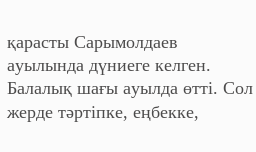қарасты Сарымолдаев ауылында дүниеге келген. Балалық шағы ауылда өтті. Сол жерде тәртіпке, еңбекке,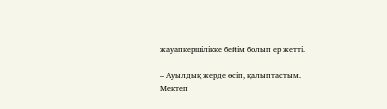жауапкершілікке бейім болып ер жетті.

– Ауылдық жерде өсіп, қалыптастым. Мектеп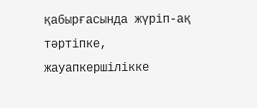қабырғасында жүріп-ақ тәртіпке, жауапкершілікке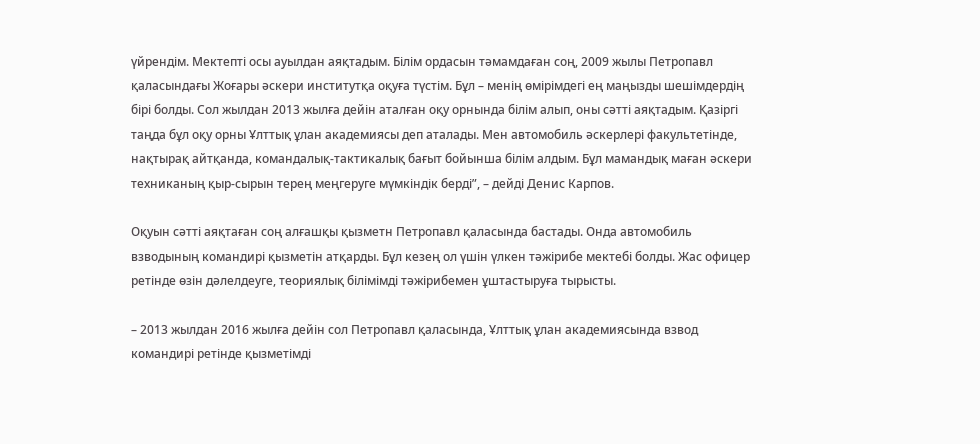үйрендім. Мектепті осы ауылдан аяқтадым. Білім ордасын тәмамдаған соң, 2009 жылы Петропавл қаласындағы Жоғары әскери институтқа оқуға түстім. Бұл – менің өмірімдегі ең маңызды шешімдердің бірі болды. Сол жылдан 2013 жылға дейін аталған оқу орнында білім алып, оны сәтті аяқтадым. Қазіргі таңда бұл оқу орны Ұлттық ұлан академиясы деп аталады. Мен автомобиль әскерлері факультетінде, нақтырақ айтқанда, командалық-тактикалық бағыт бойынша білім алдым. Бұл мамандық маған әскери техниканың қыр-сырын терең меңгеруге мүмкіндік берді”, – дейді Денис Карпов.

Оқуын сәтті аяқтаған соң алғашқы қызметн Петропавл қаласында бастады. Онда автомобиль взводының командирі қызметін атқарды. Бұл кезең ол үшін үлкен тәжірибе мектебі болды. Жас офицер ретінде өзін дәлелдеуге, теориялық білімімді тәжірибемен ұштастыруға тырысты.

– 2013 жылдан 2016 жылға дейін сол Петропавл қаласында, Ұлттық ұлан академиясында взвод командирі ретінде қызметімді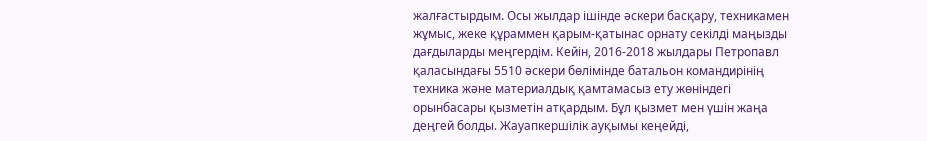жалғастырдым. Осы жылдар ішінде әскери басқару, техникамен жұмыс, жеке құраммен қарым-қатынас орнату секілді маңызды дағдыларды меңгердім. Кейін, 2016-2018 жылдары Петропавл қаласындағы 5510 әскери бөлімінде батальон командирінің техника және материалдық қамтамасыз ету жөніндегі орынбасары қызметін атқардым. Бұл қызмет мен үшін жаңа деңгей болды. Жауапкершілік ауқымы кеңейді,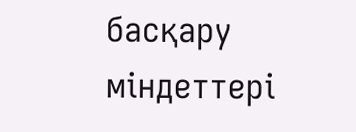басқару міндеттері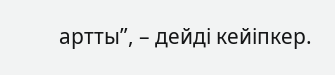артты”, – дейді кейіпкер.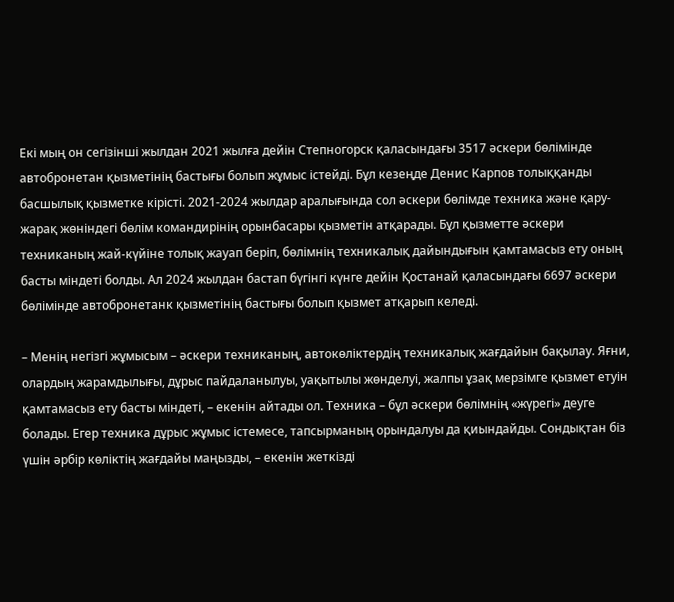Екі мың он сегізінші жылдан 2021 жылға дейін Степногорск қаласындағы 3517 әскери бөлімінде автобронетан қызметінің бастығы болып жұмыс істейді. Бұл кезеңде Денис Карпов толыққанды басшылық қызметке кірісті. 2021-2024 жылдар аралығында сол әскери бөлімде техника және қару-жарақ жөніндегі бөлім командирінің орынбасары қызметін атқарады. Бұл қызметте әскери техниканың жай-күйіне толық жауап беріп, бөлімнің техникалық дайындығын қамтамасыз ету оның басты міндеті болды. Ал 2024 жылдан бастап бүгінгі күнге дейін Қостанай қаласындағы 6697 әскери бөлімінде автобронетанк қызметінің бастығы болып қызмет атқарып келеді.

– Менің негізгі жұмысым – әскери техниканың, автокөліктердің техникалық жағдайын бақылау. Яғни, олардың жарамдылығы, дұрыс пайдаланылуы, уақытылы жөнделуі, жалпы ұзақ мерзімге қызмет етуін қамтамасыз ету басты міндеті, – екенін айтады ол. Техника – бұл әскери бөлімнің «жүрегі» деуге болады. Егер техника дұрыс жұмыс істемесе, тапсырманың орындалуы да қиындайды. Сондықтан біз үшін әрбір көліктің жағдайы маңызды, – екенін жеткізді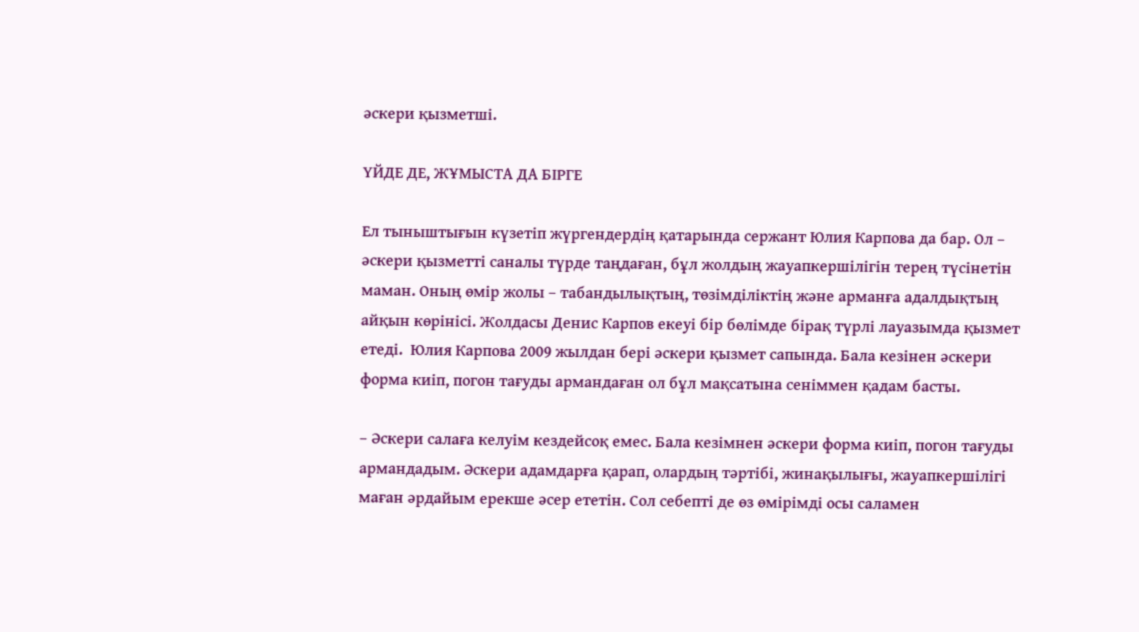әскери қызметші.

ҮЙДЕ ДЕ, ЖҰМЫСТА ДА БІРГЕ

Ел тыныштығын күзетіп жүргендердің қатарында сержант Юлия Карпова да бар. Ол – әскери қызметті саналы түрде таңдаған, бұл жолдың жауапкершілігін терең түсінетін маман. Оның өмір жолы – табандылықтың, төзімділіктің және арманға адалдықтың айқын көрінісі. Жолдасы Денис Карпов екеуі бір бөлімде бірақ түрлі лауазымда қызмет етеді.  Юлия Карпова 2009 жылдан бері әскери қызмет сапында. Бала кезінен әскери форма киіп, погон тағуды армандаған ол бұл мақсатына сеніммен қадам басты.

– Әскери салаға келуім кездейсоқ емес. Бала кезімнен әскери форма киіп, погон тағуды армандадым. Әскери адамдарға қарап, олардың тәртібі, жинақылығы, жауапкершілігі маған әрдайым ерекше әсер ететін. Сол себепті де өз өмірімді осы саламен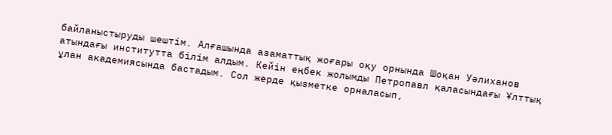байланыстыруды шештім. Алғашында азаматтық жоғары оқу орнында Шоқан Уәлиханов атындағы институтта білім алдым. Кейін еңбек жолымды Петропавл қаласындағы Ұлттық ұлан академиясында бастадым. Сол жерде қызметке орналасып,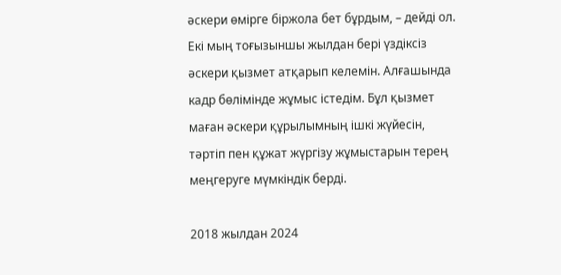әскери өмірге біржола бет бұрдым, – дейді ол. Екі мың тоғызыншы жылдан бері үздіксіз әскери қызмет атқарып келемін. Алғашында кадр бөлімінде жұмыс істедім. Бұл қызмет маған әскери құрылымның ішкі жүйесін, тәртіп пен құжат жүргізу жұмыстарын терең меңгеруге мүмкіндік берді.

2018 жылдан 2024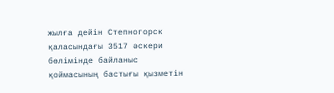жылға дейін Степногорск қаласындағы 3517 әскери бөлімінде байланыс қоймасының бастығы қызметін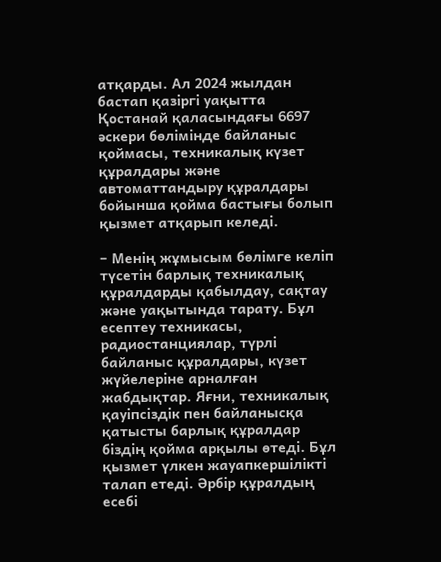атқарды. Ал 2024 жылдан бастап қазіргі уақытта Қостанай қаласындағы 6697 әскери бөлімінде байланыс қоймасы, техникалық күзет құралдары және автоматтандыру құралдары бойынша қойма бастығы болып қызмет атқарып келеді.

– Менің жұмысым бөлімге келіп түсетін барлық техникалық құралдарды қабылдау, сақтау және уақытында тарату. Бұл есептеу техникасы, радиостанциялар, түрлі байланыс құралдары, күзет жүйелеріне арналған жабдықтар. Яғни, техникалық қауіпсіздік пен байланысқа қатысты барлық құралдар біздің қойма арқылы өтеді. Бұл қызмет үлкен жауапкершілікті талап етеді. Әрбір құралдың есебі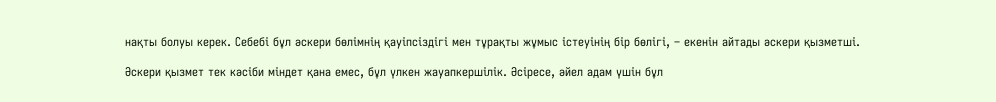нақты болуы керек. Себебі бұл әскери бөлімнің қауіпсіздігі мен тұрақты жұмыс істеуінің бір бөлігі, – екенін айтады әскери қызметші.

Әскери қызмет тек кәсіби міндет қана емес, бұл үлкен жауапкершілік. Әсіресе, әйел адам үшін бұл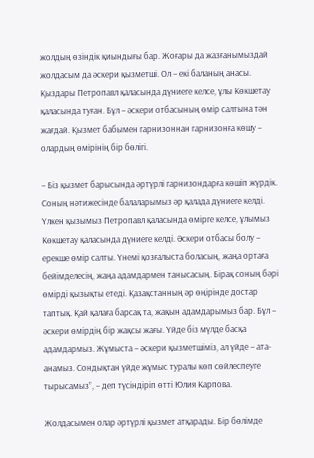жолдың өзіндік қиындығы бар. Жоғары да жазғанымыздай жолдасым да әскери қызметші. Ол – екі баланың анасы. Қыздары Петропавл қаласында дүниеге келсе, ұлы Көкшетау қаласында туған. Бұл – әскери отбасының өмір салтына тән жағдай. Қызмет бабымен гарнизоннан гарнизонға көшу – олардың өмірінің бір бөлігі.

– Біз қызмет барысында әртүрлі гарнизондарға көшіп жүрдік. Соның нәтижесінде балаларымыз әр қалада дүниеге келді. Үлкен қызымыз Петропавл қаласында өмірге келсе, ұлымыз Көкшетау қаласында дүниеге келді. Әскери отбасы болу – ерекше өмір салты. Үнемі қозғалыста боласың, жаңа ортаға бейімделесің, жаңа адамдармен танысасың. Бірақ соның бәрі өмірді қызықты етеді. Қазақстанның әр өңірінде достар таптық. Қай қалаға барсақ та, жақын адамдарымыз бар. Бұл – әскери өмірдің бір жақсы жағы. Үйде біз мүлде басқа адамдармыз. Жұмыста – әскери қызметшіміз, ал үйде – ата-анамыз. Сондықтан үйде жұмыс туралы көп сөйлеспеуге тырысамыз”, – деп түсіндіріп өтті Юлия Карпова.

Жолдасымен олар әртүрлі қызмет атқарады. Бір бөлімде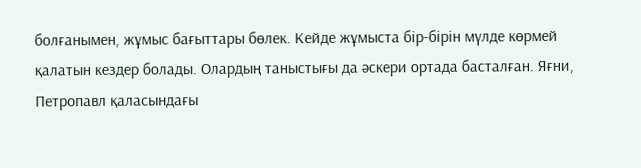болғанымен, жұмыс бағыттары бөлек. Кейде жұмыста бір-бірін мүлде көрмей қалатын кездер болады. Олардың таныстығы да әскери ортада басталған. Яғни, Петропавл қаласындағы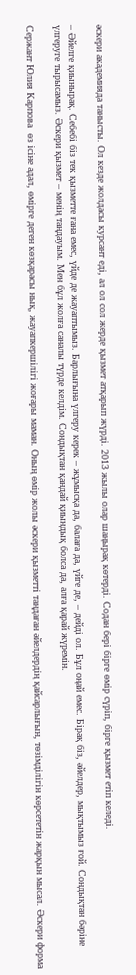әскери академияда танысты. Ол кезде жолдасы курсант еді, ал ол сол жерде қызмет атқарып жүрді. 2013 жылы олар шаңырақ көтерді. Содан бері бірге өмір сүріп, бірге қызмет етіп келеді.

– Әйелге қиынырақ. Себебі біз тек қызметте ғана емес, үйде де жауаптымыз. Барлығына үлгеру керек – жұмысқа да, балаға да, үйге де, – дейді ол. Бұл оңай емес. Бірақ біз, әйелдер, мықтымыз ғой. Сондықтан бәріне үлгеруге тырысамыз. Әскери қызмет – менің таңдауым. Мен бұл жолға саналы түрде келдім. Сондықтан қандай қиындық болса да, алға қарай жүремін.

Сержант Юлия Карпова  өз ісіне адал, өмірге деген көзқарасы нық, жауапкершілігі жоғары маман. Оның өмір жолы әскери қызметті таңдаған әйелдердің қайсарлығын, төзімділігін көрсететін жарқын мысал. Әскери форма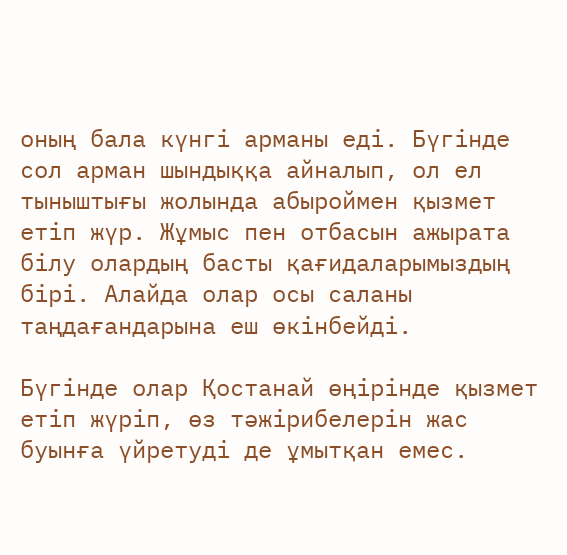оның бала күнгі арманы еді. Бүгінде сол арман шындыққа айналып, ол ел тыныштығы жолында абыроймен қызмет етіп жүр. Жұмыс пен отбасын ажырата білу олардың басты қағидаларымыздың бірі. Алайда олар осы саланы таңдағандарына еш өкінбейді.

Бүгінде олар Қостанай өңірінде қызмет етіп жүріп, өз тәжірибелерін жас буынға үйретуді де ұмытқан емес.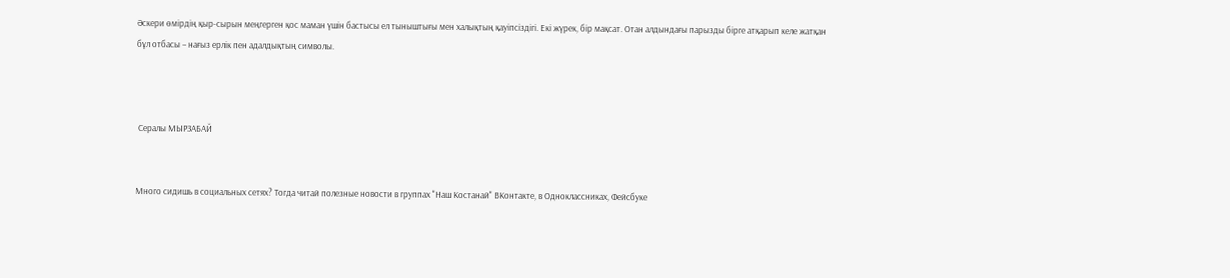Әскери өмірдің қыр-сырын меңгерген қос маман үшін бастысы ел тыныштығы мен халықтың қауіпсіздігі. Екі жүрек, бір мақсат. Отан алдындағы парызды бірге атқарып келе жатқан бұл отбасы – нағыз ерлік пен адалдықтың символы.



 Сералы МЫРЗАБАЙ


Много сидишь в социальных сетях? Тогда читай полезные новости в группах "Наш Костанай" ВКонтакте, в Одноклассниках, Фейсбуке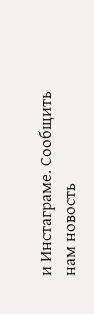и Инстаграме. Сообщить нам новость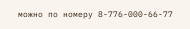можно по номеру 8-776-000-66-77